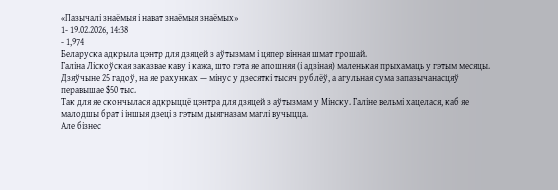«Пазычалі знаёмыя і нават знаёмыя знаёмых»
1- 19.02.2026, 14:38
- 1,974
Беларуска адкрыла цэнтр для дзяцей з аўтызмам і цяпер вінная шмат грошай.
Галіна Ліскоўская заказвае каву і кажа, што гэта яе апошняя (і адзіная) маленькая прыхамаць у гэтым месяцы.
Дзяўчыне 25 гадоў, на яе рахунках — мінус у дзесяткі тысяч рублёў, а агульная сума запазычанасцяў перавышае $50 тыс.
Так для яе скончылася адкрыццё цэнтра для дзяцей з аўтызмам у Мінску. Галіне вельмі хацелася, каб яе малодшы брат і іншыя дзеці з гэтым дыягназам маглі вучыцца.
Але бізнес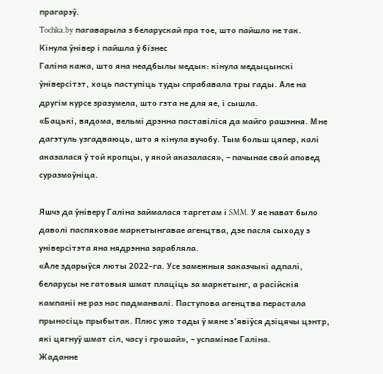прагарэў.
Tochka.by пагаварыла з беларускай пра тое, што пайшло не так.
Кінула ўнівер і пайшла ў бізнес
Галіна кажа, што яна неадбылы медык: кінула медыцынскі ўніверсітэт, хоць паступіць туды спрабавала тры гады. Але на другім курсе зразумела, што гэта не для яе, і сышла.
«Бацькі, вядома, вельмі дрэнна паставіліся да майго рашэння. Мне дагэтуль узгадваюць, што я кінула вучобу. Тым больш цяпер, калі аказалася ў той кропцы, у якой аказалася», – пачынае свой аповед суразмоўніца.

Яшчэ да ўніверу Галіна займалася таргетам і SMM. У яе нават было даволі паспяховае маркетынгавае агенцтва, дзе пасля сыходу з універсітэта яна нядрэнна зарабляла.
«Але здарыўся люты 2022-га. Усе замежныя заказчыкі адпалі, беларусы не гатовыя шмат плаціць за маркетынг, а расійскія кампаніі не раз нас падманвалі. Паступова агенцтва перастала прыносіць прыбытак. Плюс ужо тады ў мяне з’явіўся дзіцячы цэнтр, які цягнуў шмат сіл, часу і грошай», – успамінае Галіна.
Жаданне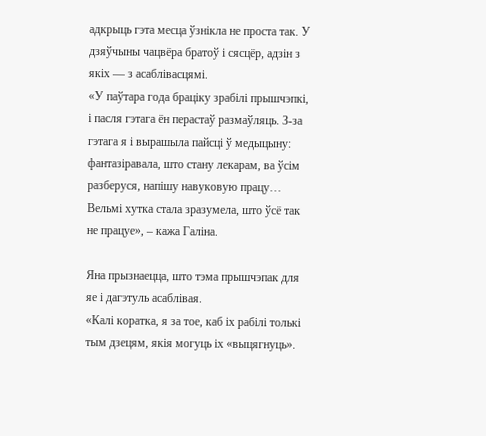адкрыць гэта месца ўзнікла не проста так. У дзяўчыны чацвёра братоў і сясцёр, адзін з якіх — з асаблівасцямі.
«У паўтара года браціку зрабілі прышчэпкі, і пасля гэтага ён перастаў размаўляць. З-за гэтага я і вырашыла пайсці ў медыцыну: фантазіравала, што стану лекарам, ва ўсім разберуся, напішу навуковую працу… Вельмі хутка стала зразумела, што ўсё так не працуе», – кажа Галіна.

Яна прызнаецца, што тэма прышчэпак для яе і дагэтуль асаблівая.
«Калі коратка, я за тое, каб іх рабілі толькі тым дзецям, якія могуць іх «выцягнуць».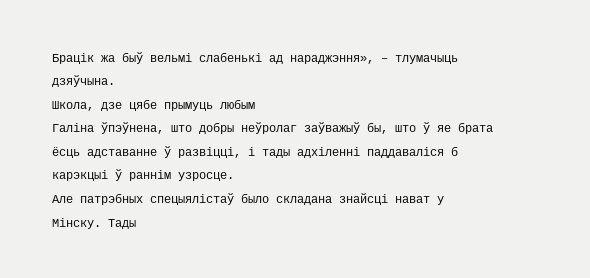Брацік жа быў вельмі слабенькі ад нараджэння», – тлумачыць дзяўчына.
Школа, дзе цябе прымуць любым
Галіна ўпэўнена, што добры неўролаг заўважыў бы, што ў яе брата ёсць адставанне ў развіцці, і тады адхіленні паддаваліся б карэкцыі ў раннім узросце.
Але патрэбных спецыялістаў было складана знайсці нават у Мінску. Тады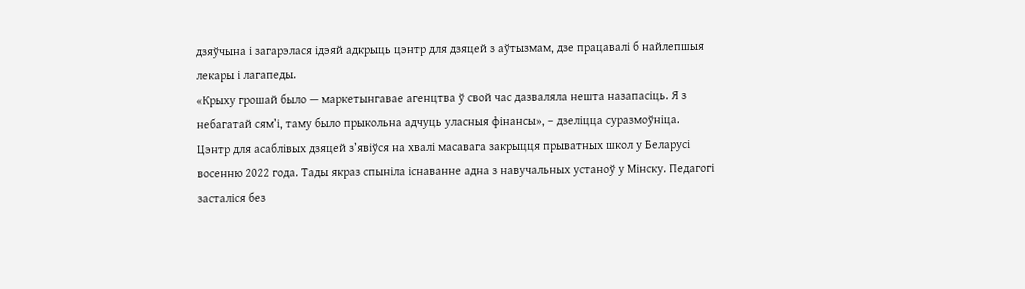дзяўчына і загарэлася ідэяй адкрыць цэнтр для дзяцей з аўтызмам, дзе працавалі б найлепшыя лекары і лагапеды.
«Крыху грошай было — маркетынгавае агенцтва ў свой час дазваляла нешта назапасіць. Я з небагатай сям’і, таму было прыкольна адчуць уласныя фінансы», – дзеліцца суразмоўніца.
Цэнтр для асаблівых дзяцей з’явіўся на хвалі масавага закрыцця прыватных школ у Беларусі восенню 2022 года. Тады якраз спыніла існаванне адна з навучальных устаноў у Мінску. Педагогі засталіся без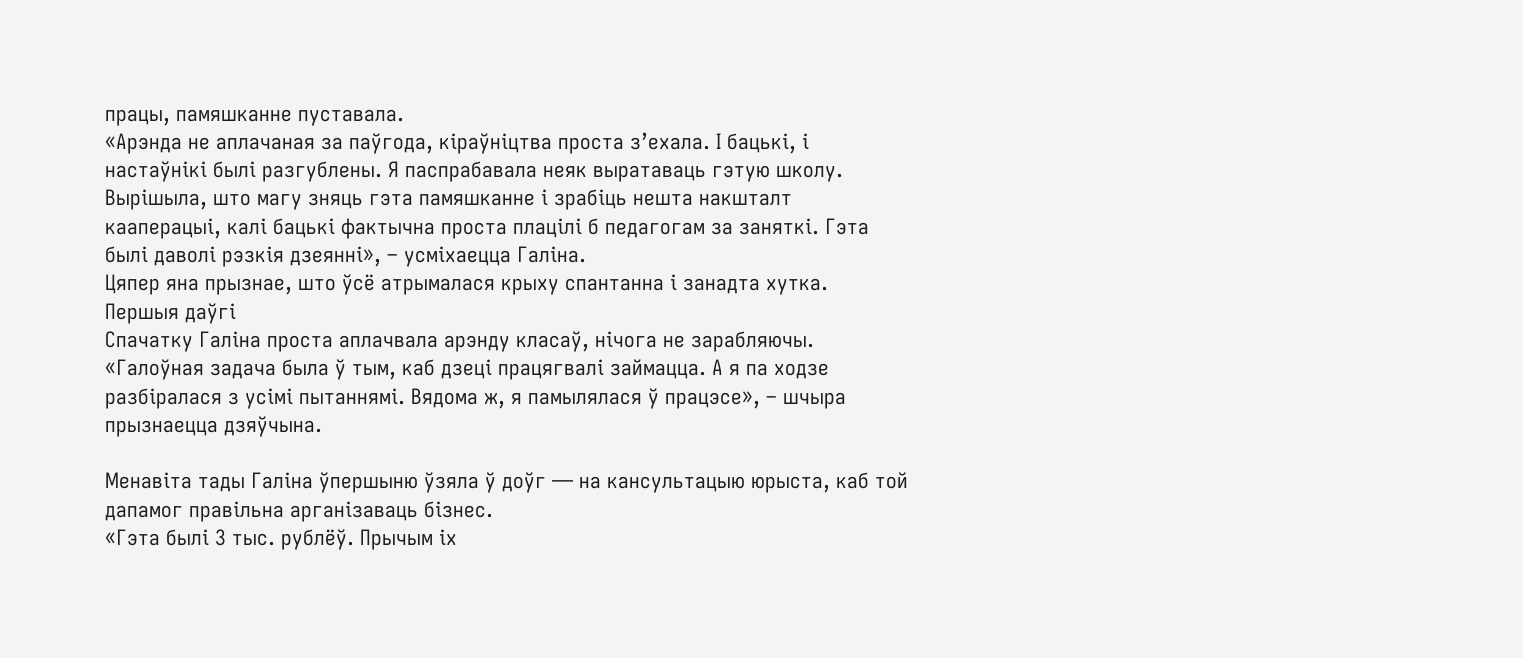працы, памяшканне пуставала.
«Арэнда не аплачаная за паўгода, кіраўніцтва проста з’ехала. І бацькі, і настаўнікі былі разгублены. Я паспрабавала неяк выратаваць гэтую школу. Вырішыла, што магу зняць гэта памяшканне і зрабіць нешта накшталт кааперацыі, калі бацькі фактычна проста плацілі б педагогам за заняткі. Гэта былі даволі рэзкія дзеянні», – усміхаецца Галіна.
Цяпер яна прызнае, што ўсё атрымалася крыху спантанна і занадта хутка.
Першыя даўгі
Спачатку Галіна проста аплачвала арэнду класаў, нічога не зарабляючы.
«Галоўная задача была ў тым, каб дзеці працягвалі займацца. А я па ходзе разбіралася з усімі пытаннямі. Вядома ж, я памылялася ў працэсе», – шчыра прызнаецца дзяўчына.

Менавіта тады Галіна ўпершыню ўзяла ў доўг — на кансультацыю юрыста, каб той дапамог правільна арганізаваць бізнес.
«Гэта былі 3 тыс. рублёў. Прычым іх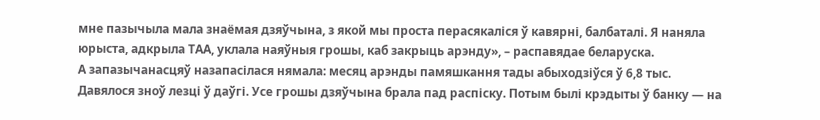мне пазычыла мала знаёмая дзяўчына, з якой мы проста перасякаліся ў кавярні, балбаталі. Я наняла юрыста, адкрыла ТАА, уклала наяўныя грошы, каб закрыць арэнду», – распавядае беларуска.
А запазычанасцяў назапасілася нямала: месяц арэнды памяшкання тады абыходзіўся ў 6,8 тыс.
Давялося зноў лезці ў даўгі. Усе грошы дзяўчына брала пад распіску. Потым былі крэдыты ў банку — на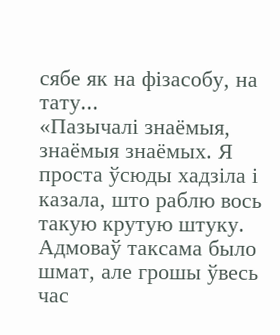сябе як на фізасобу, на тату...
«Пазычалі знаёмыя, знаёмыя знаёмых. Я проста ўсюды хадзіла і казала, што раблю вось такую крутую штуку. Адмоваў таксама было шмат, але грошы ўвесь час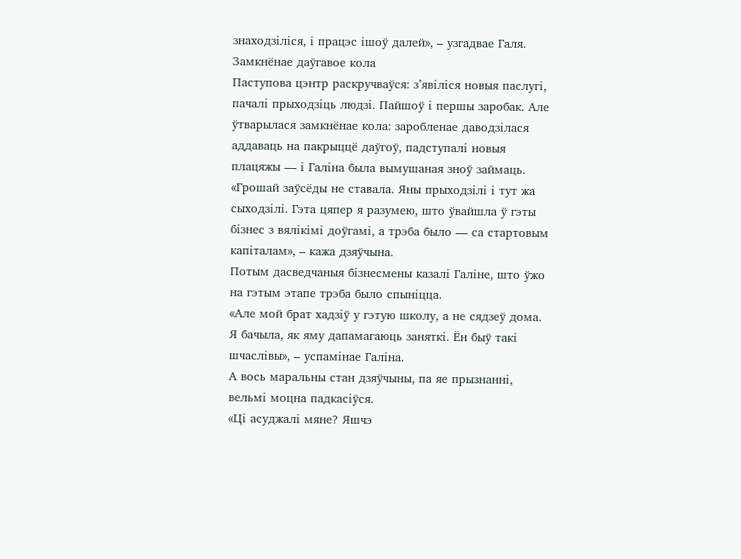знаходзіліся, і працэс ішоў далей», – узгадвае Галя.
Замкнёнае даўгавое кола
Паступова цэнтр раскручваўся: з’явіліся новыя паслугі, пачалі прыходзіць людзі. Пайшоў і першы заробак. Але ўтварылася замкнёнае кола: заробленае даводзілася аддаваць на пакрыццё даўгоў, падступалі новыя плацяжы — і Галіна была вымушаная зноў займаць.
«Грошай заўсёды не ставала. Яны прыходзілі і тут жа сыходзілі. Гэта цяпер я разумею, што ўвайшла ў гэты бізнес з вялікімі доўгамі, а трэба было — са стартовым капіталам», – кажа дзяўчына.
Потым дасведчаныя бізнесмены казалі Галіне, што ўжо на гэтым этапе трэба было спыніцца.
«Але мой брат хадзіў у гэтую школу, а не сядзеў дома. Я бачыла, як яму дапамагаюць заняткі. Ён быў такі шчаслівы», – успамінае Галіна.
А вось маральны стан дзяўчыны, па яе прызнанні, вельмі моцна падкасіўся.
«Ці асуджалі мяне? Яшчэ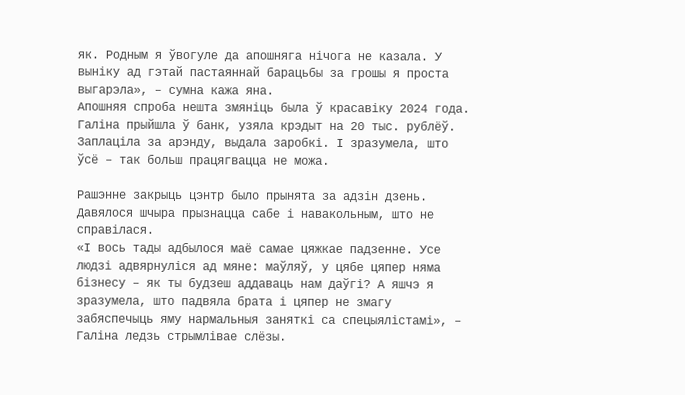як. Родным я ўвогуле да апошняга нічога не казала. У выніку ад гэтай пастаяннай барацьбы за грошы я проста выгарэла», – сумна кажа яна.
Апошняя спроба нешта змяніць была ў красавіку 2024 года. Галіна прыйшла ў банк, узяла крэдыт на 20 тыс. рублёў. Заплаціла за арэнду, выдала заробкі. І зразумела, што ўсё – так больш працягвацца не можа.

Рашэнне закрыць цэнтр было прынята за адзін дзень. Давялося шчыра прызнацца сабе і навакольным, што не справілася.
«І вось тады адбылося маё самае цяжкае падзенне. Усе людзі адвярнуліся ад мяне: маўляў, у цябе цяпер няма бізнесу – як ты будзеш аддаваць нам даўгі? А яшчэ я зразумела, што падвяла брата і цяпер не змагу забяспечыць яму нармальныя заняткі са спецыялістамі», – Галіна ледзь стрымлівае слёзы.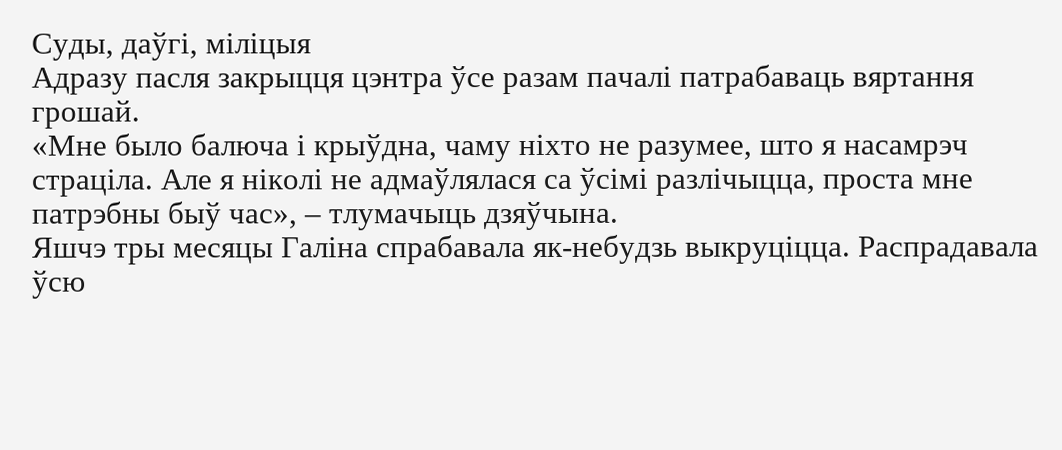Суды, даўгі, міліцыя
Адразу пасля закрыцця цэнтра ўсе разам пачалі патрабаваць вяртання грошай.
«Мне было балюча і крыўдна, чаму ніхто не разумее, што я насамрэч страціла. Але я ніколі не адмаўлялася са ўсімі разлічыцца, проста мне патрэбны быў час», – тлумачыць дзяўчына.
Яшчэ тры месяцы Галіна спрабавала як-небудзь выкруціцца. Распрадавала ўсю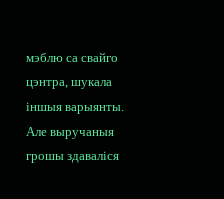мэблю са свайго цэнтра, шукала іншыя варыянты. Але выручаныя грошы здаваліся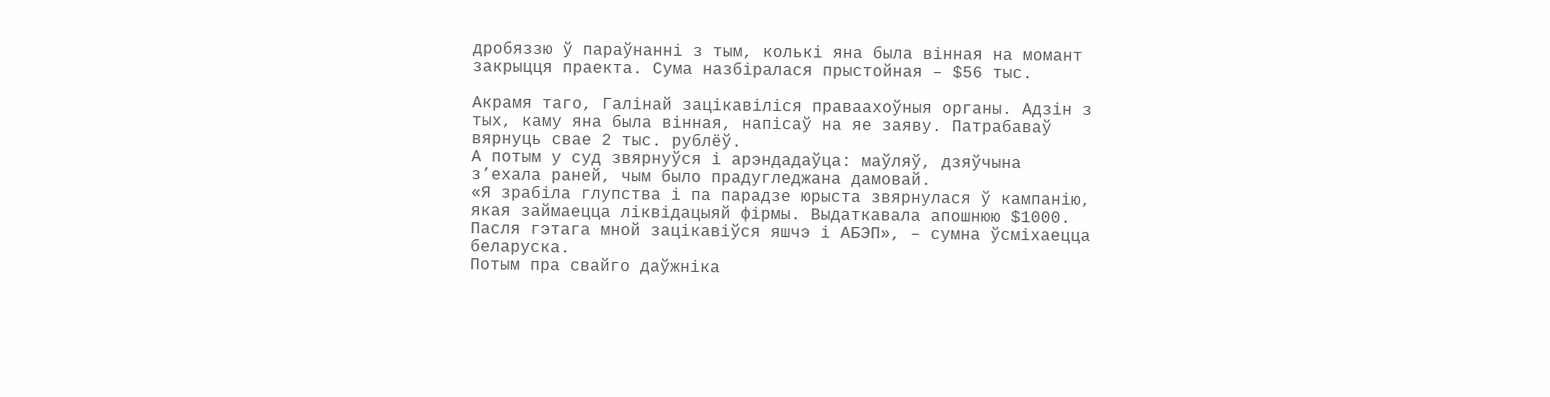дробяззю ў параўнанні з тым, колькі яна была вінная на момант закрыцця праекта. Сума назбіралася прыстойная – $56 тыс.

Акрамя таго, Галінай зацікавіліся праваахоўныя органы. Адзін з тых, каму яна была вінная, напісаў на яе заяву. Патрабаваў вярнуць свае 2 тыс. рублёў.
А потым у суд звярнуўся і арэндадаўца: маўляў, дзяўчына з’ехала раней, чым было прадугледжана дамовай.
«Я зрабіла глупства і па парадзе юрыста звярнулася ў кампанію, якая займаецца ліквідацыяй фірмы. Выдаткавала апошнюю $1000. Пасля гэтага мной зацікавіўся яшчэ і АБЭП», – сумна ўсміхаецца беларуска.
Потым пра свайго даўжніка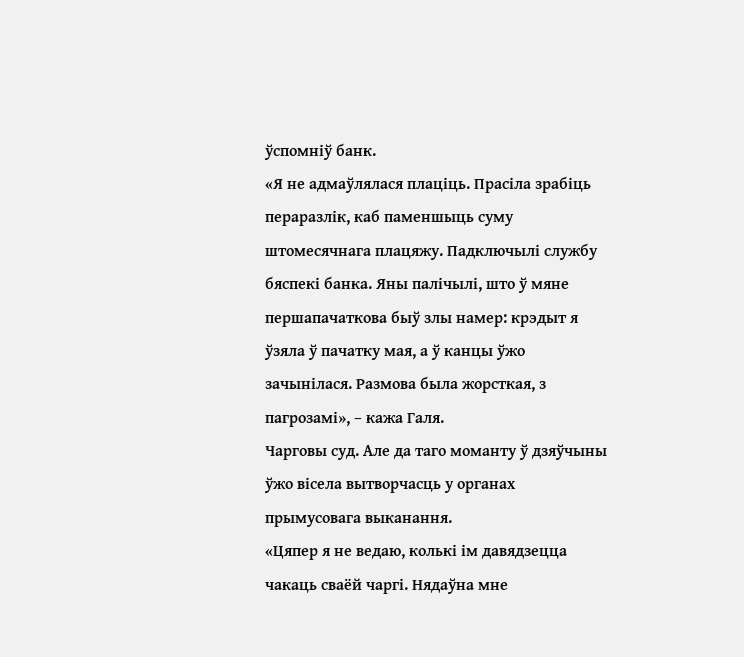ўспомніў банк.
«Я не адмаўлялася плаціць. Прасіла зрабіць пераразлік, каб паменшыць суму штомесячнага плацяжу. Падключылі службу бяспекі банка. Яны палічылі, што ў мяне першапачаткова быў злы намер: крэдыт я ўзяла ў пачатку мая, а ў канцы ўжо зачынілася. Размова была жорсткая, з пагрозамі», – кажа Галя.
Чарговы суд. Але да таго моманту ў дзяўчыны ўжо вісела вытворчасць у органах прымусовага выканання.
«Цяпер я не ведаю, колькі ім давядзецца чакаць сваёй чаргі. Нядаўна мне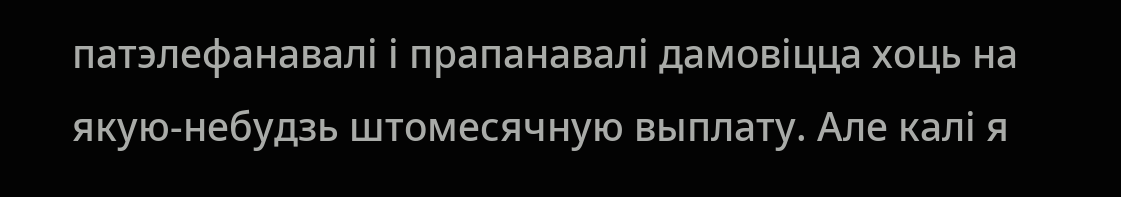патэлефанавалі і прапанавалі дамовіцца хоць на якую-небудзь штомесячную выплату. Але калі я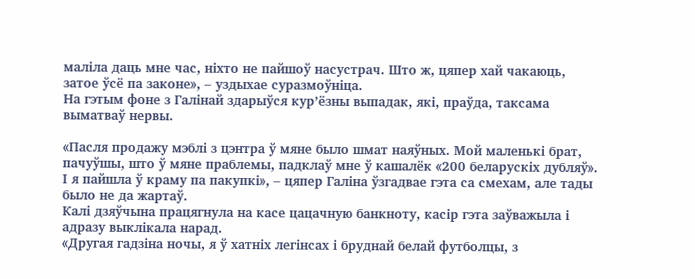маліла даць мне час, ніхто не пайшоў насустрач. Што ж, цяпер хай чакаюць, затое ўсё па законе», – уздыхае суразмоўніца.
На гэтым фоне з Галінай здарыўся кур’ёзны выпадак, які, праўда, таксама выматваў нервы.

«Пасля продажу мэблі з цэнтра ў мяне было шмат наяўных. Мой маленькі брат, пачуўшы, што ў мяне праблемы, падклаў мне ў кашалёк «200 беларускіх дубляў». І я пайшла ў краму па пакупкі», – цяпер Галіна ўзгадвае гэта са смехам, але тады было не да жартаў.
Калі дзяўчына працягнула на касе цацачную банкноту, касір гэта заўважыла і адразу выклікала нарад.
«Другая гадзіна ночы, я ў хатніх легінсах і бруднай белай футболцы, з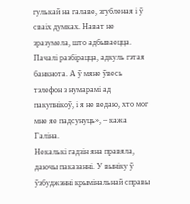гулькай на галаве, згубленая і ў сваіх думках. Нават не зразумела, што адбываецца. Пачалі разбірацца, адкуль гэтая банкнота. А ў мяне ўвесь тэлефон з нумарамі ад пакупнікоў, і я не ведаю, хто мог мне яе падсунуць», – кажа Галіна.
Некалькі гадзін яна правяла, даючы паказанні. У выніку ў ўзбуджэнні крымінальнай справы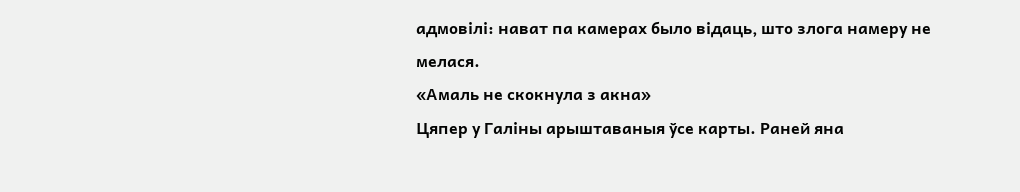адмовілі: нават па камерах было відаць, што злога намеру не мелася.
«Амаль не скокнула з акна»
Цяпер у Галіны арыштаваныя ўсе карты. Раней яна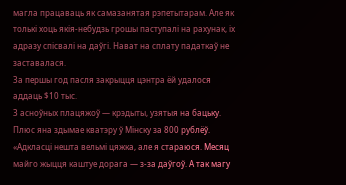магла працаваць як самазанятая рэпетытарам. Але як толькі хоць якія-небудзь грошы паступалі на рахунак, іх адразу спісвалі на даўгі. Нават на сплату падаткаў не заставалася.
За першы год пасля закрыцця цэнтра ёй удалося аддаць $10 тыс.
З асноўных плацяжоў — крэдыты, узятыя на бацьку. Плюс яна здымае кватэру ў Мінску за 800 рублёў.
«Адкласці нешта вельмі цяжка, але я стараюся. Месяц майго жыцця каштуе дорага — з-за даўгоў. А так магу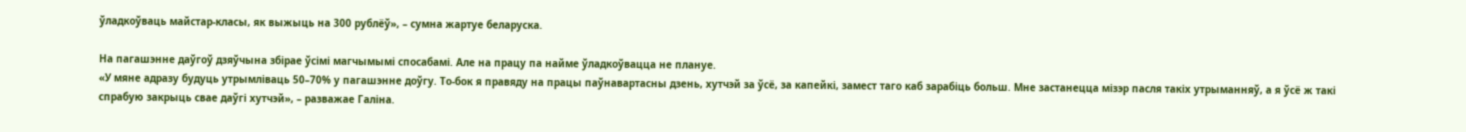ўладкоўваць майстар-класы, як выжыць на 300 рублёў», – сумна жартуе беларуска.

На пагашэнне даўгоў дзяўчына збірае ўсімі магчымымі спосабамі. Але на працу па найме ўладкоўвацца не плануе.
«У мяне адразу будуць утрымліваць 50–70% у пагашэнне доўгу. То-бок я правяду на працы паўнавартасны дзень, хутчэй за ўсё, за капейкі, замест таго каб зарабіць больш. Мне застанецца мізэр пасля такіх утрыманняў, а я ўсё ж такі спрабую закрыць свае даўгі хутчэй», – разважае Галіна.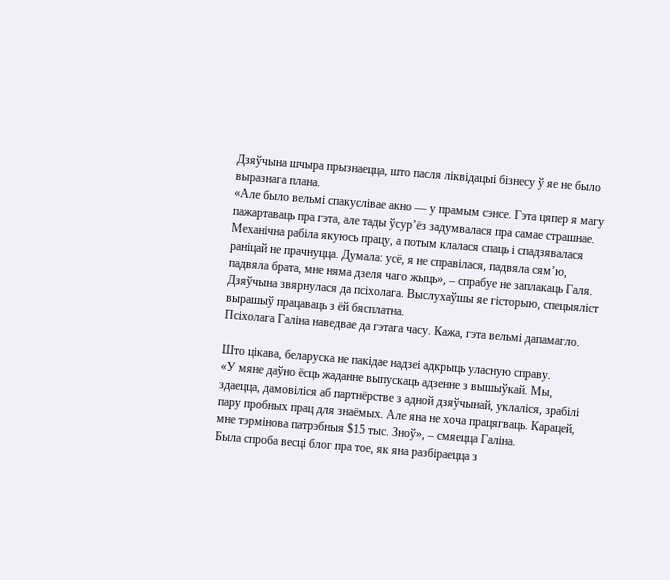Дзяўчына шчыра прызнаецца, што пасля ліквідацыі бізнесу ў яе не было выразнага плана.
«Але было вельмі спакуслівае акно — у прамым сэнсе. Гэта цяпер я магу пажартаваць пра гэта, але тады ўсур’ёз задумвалася пра самае страшнае. Механічна рабіла якуюсь працу, а потым клалася спаць і спадзявалася раніцай не прачнуцца. Думала: усё, я не справілася, падвяла сям’ю, падвяла брата, мне няма дзеля чаго жыць», – спрабуе не заплакаць Галя.
Дзяўчына звярнулася да псіхолага. Выслухаўшы яе гісторыю, спецыяліст вырашыў працаваць з ёй бясплатна.
Псіхолага Галіна наведвае да гэтага часу. Кажа, гэта вельмі дапамагло.

Што цікава, беларуска не пакідае надзеі адкрыць уласную справу.
«У мяне даўно ёсць жаданне выпускаць адзенне з вышыўкай. Мы, здаецца, дамовіліся аб партнёрстве з адной дзяўчынай, уклаліся, зрабілі пару пробных прац для знаёмых. Але яна не хоча працягваць. Карацей, мне тэрмінова патрэбныя $15 тыс. Зноў», – смяецца Галіна.
Была спроба весці блог пра тое, як яна разбіраецца з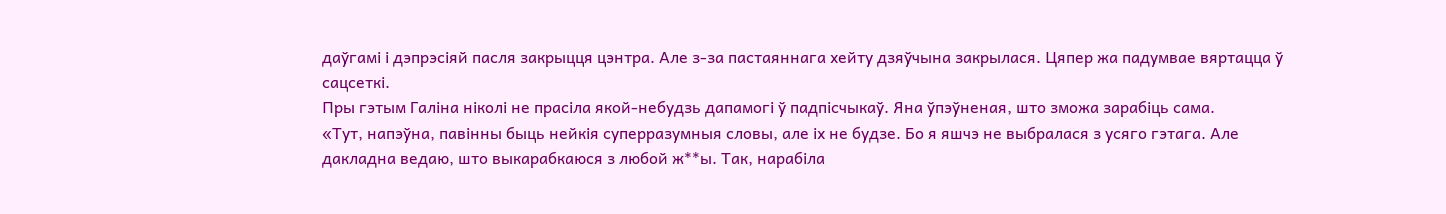даўгамі і дэпрэсіяй пасля закрыцця цэнтра. Але з-за пастаяннага хейту дзяўчына закрылася. Цяпер жа падумвае вяртацца ў сацсеткі.
Пры гэтым Галіна ніколі не прасіла якой-небудзь дапамогі ў падпісчыкаў. Яна ўпэўненая, што зможа зарабіць сама.
«Тут, напэўна, павінны быць нейкія суперразумныя словы, але іх не будзе. Бо я яшчэ не выбралася з усяго гэтага. Але дакладна ведаю, што выкарабкаюся з любой ж**ы. Так, нарабіла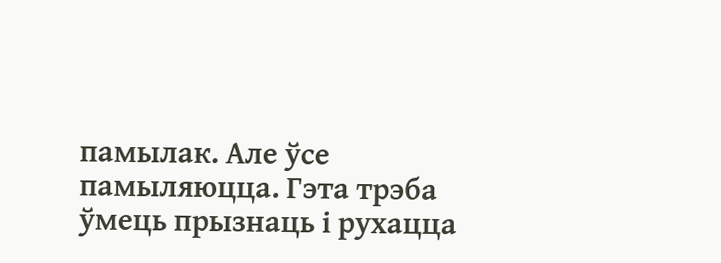памылак. Але ўсе памыляюцца. Гэта трэба ўмець прызнаць і рухацца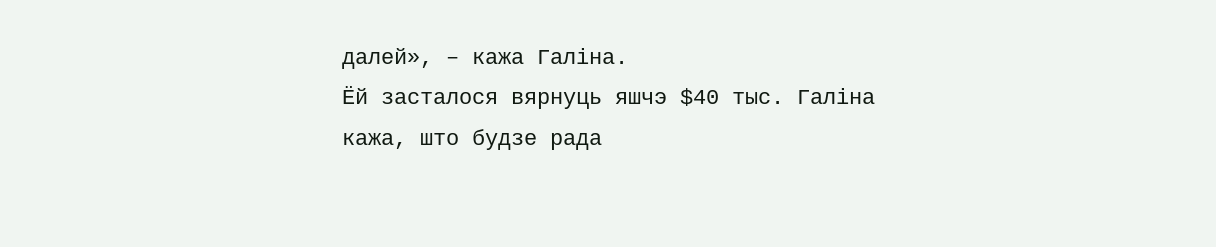далей», – кажа Галіна.
Ёй засталося вярнуць яшчэ $40 тыс. Галіна кажа, што будзе рада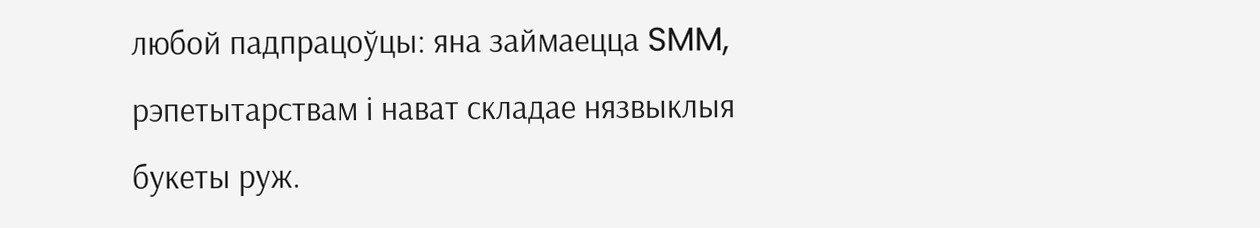любой падпрацоўцы: яна займаецца SMM, рэпетытарствам і нават складае нязвыклыя букеты руж.